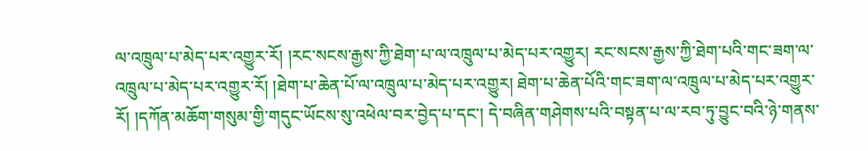ལ་འཁྲུལ་པ་མེད་པར་འགྱུར་རོ། །རང་སངས་རྒྱས་ཀྱི་ཐེག་པ་ལ་འཁྲུལ་པ་མེད་པར་འགྱུར། རང་སངས་རྒྱས་ཀྱི་ཐེག་པའི་གང་ཟག་ལ་འཁྲུལ་པ་མེད་པར་འགྱུར་རོ། །ཐེག་པ་ཆེན་པོ་ལ་འཁྲུལ་པ་མེད་པར་འགྱུར། ཐེག་པ་ཆེན་པོའི་གང་ཟག་ལ་འཁྲུལ་པ་མེད་པར་འགྱུར་རོ། །དཀོན་མཆོག་གསུམ་གྱི་གདུང་ཡོངས་སུ་འཕེལ་བར་བྱེད་པ་དང་། དེ་བཞིན་གཤེགས་པའི་བསྟན་པ་ལ་རབ་ཏུ་བྱུང་བའི་ཉེ་གནས་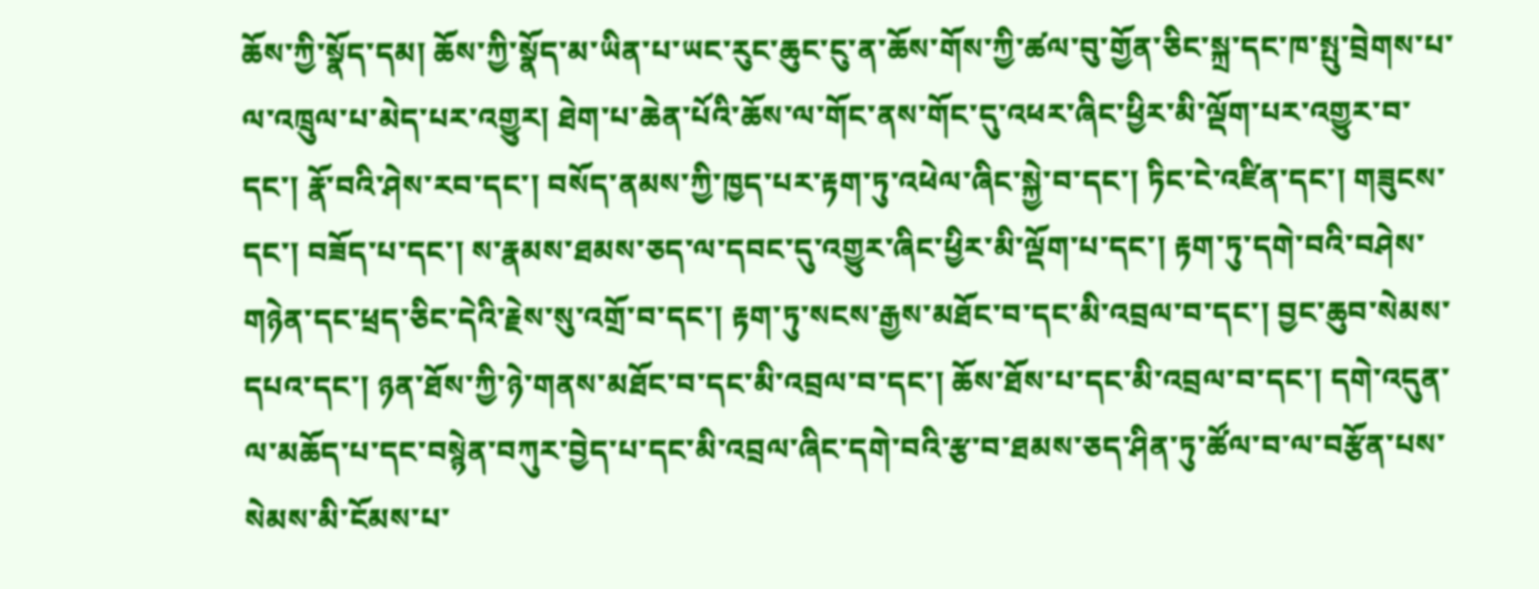ཆོས་ཀྱི་སྣོད་དམ། ཆོས་ཀྱི་སྣོད་མ་ཡིན་པ་ཡང་རུང་ཆུང་ངུ་ན་ཆོས་གོས་ཀྱི་ཚལ་བུ་གྱོན་ཅིང་སྐྲ་དང་ཁ་སྤུ་བྲེགས་པ་ལ་འཁྲུལ་པ་མེད་པར་འགྱུར། ཐེག་པ་ཆེན་པོའི་ཆོས་ལ་གོང་ནས་གོང་དུ་འཕར་ཞིང་ཕྱིར་མི་ལྡོག་པར་འགྱུར་བ་དང་། རྣོ་བའི་ཤེས་རབ་དང་། བསོད་ནམས་ཀྱི་ཁྱད་པར་རྟག་ཏུ་འཕེལ་ཞིང་སྐྱེ་བ་དང་། ཏིང་ངེ་འཛིན་དང་། གཟུངས་དང་། བཟོད་པ་དང་། ས་རྣམས་ཐམས་ཅད་ལ་དབང་དུ་འགྱུར་ཞིང་ཕྱིར་མི་ལྡོག་པ་དང་། རྟག་ཏུ་དགེ་བའི་བཤེས་གཉེན་དང་ཕྲད་ཅིང་དེའི་རྗེས་སུ་འགྲོ་བ་དང་། རྟག་ཏུ་སངས་རྒྱས་མཐོང་བ་དང་མི་འབྲལ་བ་དང་། བྱང་ཆུབ་སེམས་དཔའ་དང་། ཉན་ཐོས་ཀྱི་ཉེ་གནས་མཐོང་བ་དང་མི་འབྲལ་བ་དང་། ཆོས་ཐོས་པ་དང་མི་འབྲལ་བ་དང་། དགེ་འདུན་ལ་མཆོད་པ་དང་བསྙེན་བཀུར་བྱེད་པ་དང་མི་འབྲལ་ཞིང་དགེ་བའི་རྩ་བ་ཐམས་ཅད་ཤིན་ཏུ་ཚོལ་བ་ལ་བརྩོན་པས་སེམས་མི་ངོམས་པ་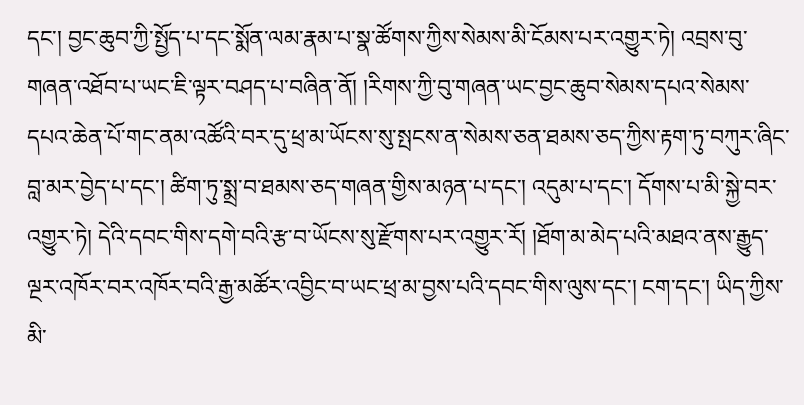དང་། བྱང་ཆུབ་ཀྱི་སྤྱོད་པ་དང་སྨོན་ལམ་རྣམ་པ་སྣ་ཚོགས་ཀྱིས་སེམས་མི་ངོམས་པར་འགྱུར་ཏེ། འབྲས་བུ་གཞན་འཐོབ་པ་ཡང་ཇི་ལྟར་བཤད་པ་བཞིན་ནོ། །རིགས་ཀྱི་བུ་གཞན་ཡང་བྱང་ཆུབ་སེམས་དཔའ་སེམས་དཔའ་ཆེན་པོ་གང་ནམ་འཚོའི་བར་དུ་ཕྲ་མ་ཡོངས་སུ་སྤངས་ན་སེམས་ཅན་ཐམས་ཅད་ཀྱིས་རྟག་ཏུ་བཀུར་ཞིང་བླ་མར་བྱེད་པ་དང་། ཚིག་ཏུ་སྨྲ་བ་ཐམས་ཅད་གཞན་གྱིས་མཉན་པ་དང་། འདུམ་པ་དང་། དོགས་པ་མི་སྐྱེ་བར་འགྱུར་ཏེ། དེའི་དབང་གིས་དགེ་བའི་རྩ་བ་ཡོངས་སུ་རྫོགས་པར་འགྱུར་རོ། །ཐོག་མ་མེད་པའི་མཐའ་ནས་རྒྱུད་ལྔར་འཁོར་བར་འཁོར་བའི་རྒྱ་མཚོར་འབྱིང་བ་ཡང་ཕྲ་མ་བྱས་པའི་དབང་གིས་ལུས་དང་། ངག་དང་། ཡིད་ཀྱིས་མི་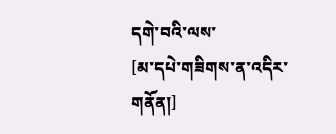དགེ་བའི་ལས་
[མ་དཔེ་གཟིགས་ན་འདིར་གནོན།]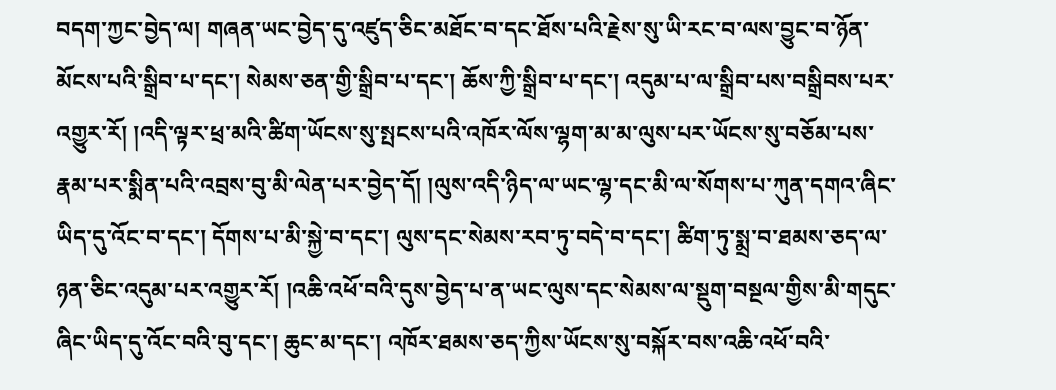བདག་ཀྱང་བྱེད་ལ། གཞན་ཡང་བྱེད་དུ་འཛུད་ཅིང་མཐོང་བ་དང་ཐོས་པའི་རྗེས་སུ་ཡི་རང་བ་ལས་བྱུང་བ་ཉོན་མོངས་པའི་སྒྲིབ་པ་དང་། སེམས་ཅན་གྱི་སྒྲིབ་པ་དང་། ཆོས་ཀྱི་སྒྲིབ་པ་དང་། འདུམ་པ་ལ་སྒྲིབ་པས་བསྒྲིབས་པར་འགྱུར་རོ། །འདི་ལྟར་ཕྲ་མའི་ཚིག་ཡོངས་སུ་སྤངས་པའི་འཁོར་ལོས་ལྷག་མ་མ་ལུས་པར་ཡོངས་སུ་བཅོམ་པས་རྣམ་པར་སྨིན་པའི་འབྲས་བུ་མི་ལེན་པར་བྱེད་དོ། །ལུས་འདི་ཉིད་ལ་ཡང་ལྷ་དང་མི་ལ་སོགས་པ་ཀུན་དགའ་ཞིང་ཡིད་དུ་འོང་བ་དང་། དོགས་པ་མི་སྐྱེ་བ་དང་། ལུས་དང་སེམས་རབ་ཏུ་བདེ་བ་དང་། ཚིག་ཏུ་སྨྲ་བ་ཐམས་ཅད་ལ་ཉན་ཅིང་འདུམ་པར་འགྱུར་རོ། །འཆི་འཕོ་བའི་དུས་བྱེད་པ་ན་ཡང་ལུས་དང་སེམས་ལ་སྡུག་བསྔལ་གྱིས་མི་གདུང་ཞིང་ཡིད་དུ་འོང་བའི་བུ་དང་། ཆུང་མ་དང་། འཁོར་ཐམས་ཅད་ཀྱིས་ཡོངས་སུ་བསྐོར་བས་འཆི་འཕོ་བའི་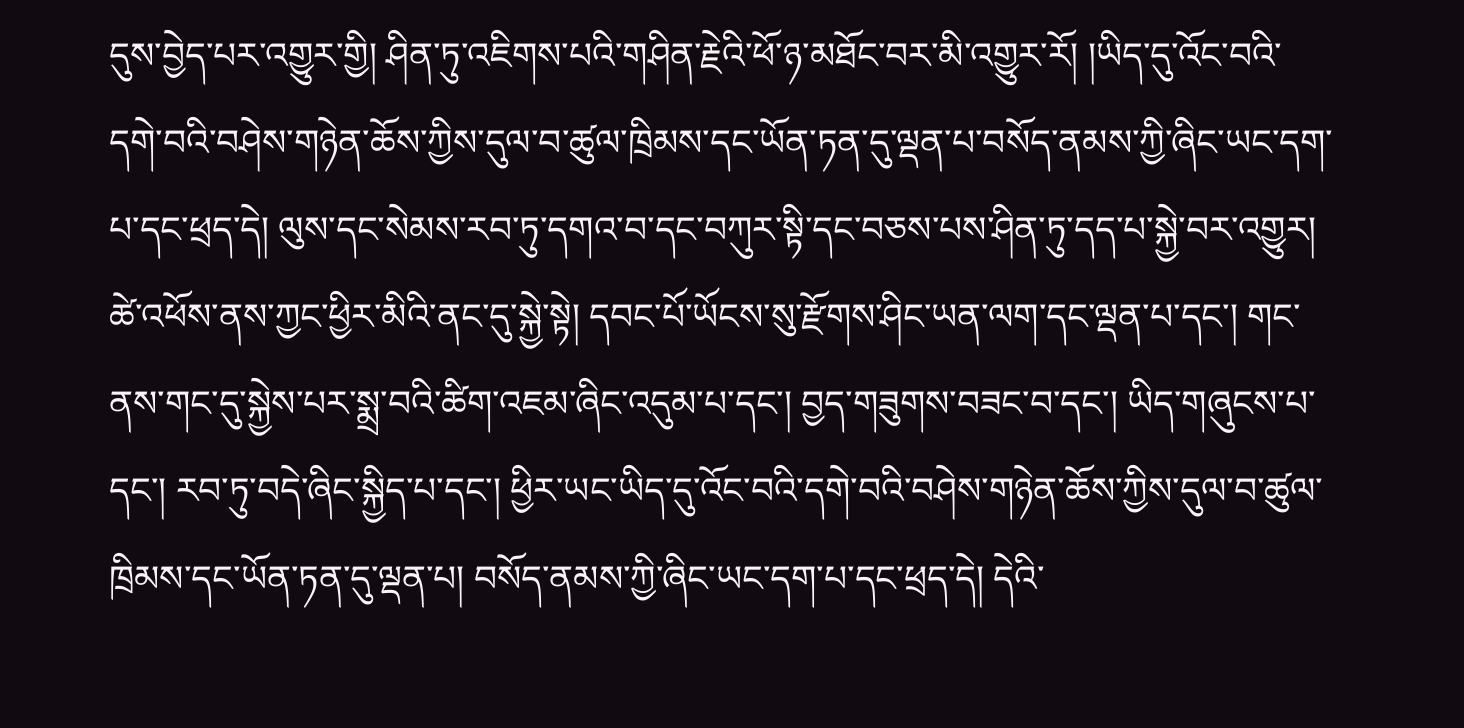དུས་བྱེད་པར་འགྱུར་གྱི། ཤིན་ཏུ་འཇིགས་པའི་གཤིན་རྗེའི་ཕོ་ཉ་མཐོང་བར་མི་འགྱུར་རོ། །ཡིད་དུ་འོང་བའི་དགེ་བའི་བཤེས་གཉེན་ཆོས་ཀྱིས་དུལ་བ་ཚུལ་ཁྲིམས་དང་ཡོན་ཏན་དུ་ལྡན་པ་བསོད་ནམས་ཀྱི་ཞིང་ཡང་དག་པ་དང་ཕྲད་དེ། ལུས་དང་སེམས་རབ་ཏུ་དགའ་བ་དང་བཀུར་སྟི་དང་བཅས་པས་ཤིན་ཏུ་དད་པ་སྐྱེ་བར་འགྱུར། ཚེ་འཕོས་ནས་ཀྱང་ཕྱིར་མིའི་ནང་དུ་སྐྱེ་སྟེ། དབང་པོ་ཡོངས་སུ་རྫོགས་ཤིང་ཡན་ལག་དང་ལྡན་པ་དང་། གང་ནས་གང་དུ་སྐྱེས་པར་སྨྲ་བའི་ཚིག་འཇམ་ཞིང་འདུམ་པ་དང་། བྱད་གཟུགས་བཟང་བ་དང་། ཡིད་གཞུངས་པ་དང་། རབ་ཏུ་བདེ་ཞིང་སྐྱིད་པ་དང་། ཕྱིར་ཡང་ཡིད་དུ་འོང་བའི་དགེ་བའི་བཤེས་གཉེན་ཆོས་ཀྱིས་དུལ་བ་ཚུལ་ཁྲིམས་དང་ཡོན་ཏན་དུ་ལྡན་པ། བསོད་ནམས་ཀྱི་ཞིང་ཡང་དག་པ་དང་ཕྲད་དེ། དེའི་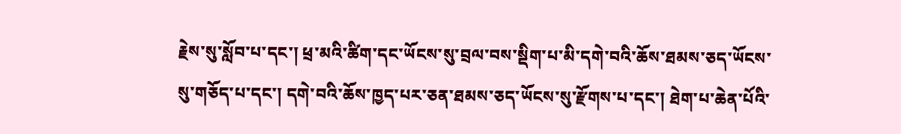རྗེས་སུ་སློབ་པ་དང་། ཕྲ་མའི་ཚིག་དང་ཡོངས་སུ་བྲལ་བས་སྡིག་པ་མི་དགེ་བའི་ཆོས་ཐམས་ཅད་ཡོངས་སུ་གཅོད་པ་དང་། དགེ་བའི་ཆོས་ཁྱད་པར་ཅན་ཐམས་ཅད་ཡོངས་སུ་རྫོགས་པ་དང་། ཐེག་པ་ཆེན་པོའི་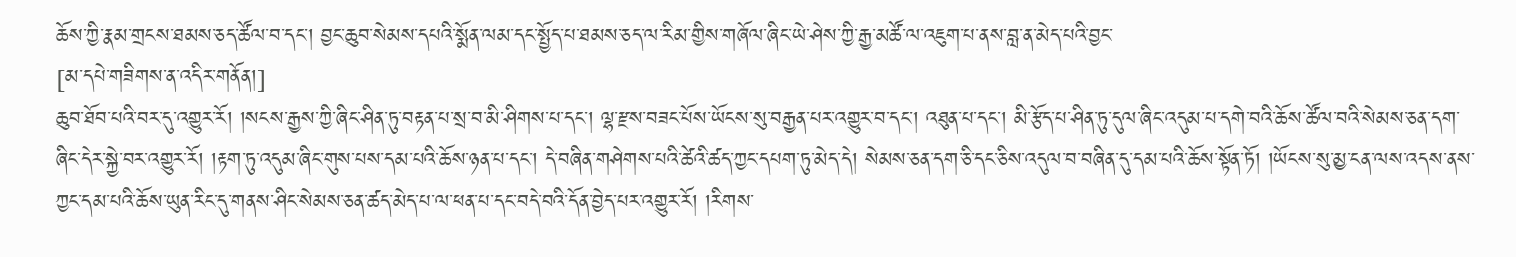ཆོས་ཀྱི་རྣམ་གྲངས་ཐམས་ཅད་ཚོལ་བ་དང་། བྱང་ཆུབ་སེམས་དཔའི་སྨོན་ལམ་དང་སྤྱོད་པ་ཐམས་ཅད་ལ་རིམ་གྱིས་གཞོལ་ཞིང་ཡེ་ཤེས་ཀྱི་རྒྱ་མཚོ་ལ་འཇུག་པ་ནས་བླ་ན་མེད་པའི་བྱང་
[མ་དཔེ་གཟིགས་ན་འདིར་གནོན།]
ཆུབ་ཐོབ་པའི་བར་དུ་འགྱུར་རོ། །སངས་རྒྱས་ཀྱི་ཞིང་ཤིན་ཏུ་བརྟན་པ་སྲ་བ་མི་ཤིགས་པ་དང་། ལྷ་རྫས་བཟང་པོས་ཡོངས་སུ་བརྒྱན་པར་འགྱུར་བ་དང་། འཐུན་པ་དང་། མི་རྩོད་པ་ཤིན་ཏུ་དུལ་ཞིང་འདུམ་པ་དགེ་བའི་ཆོས་ཚོལ་བའི་སེམས་ཅན་དག་ཞིང་དེར་སྐྱེ་བར་འགྱུར་རོ། །རྟག་ཏུ་འདུམ་ཞིང་གུས་པས་དམ་པའི་ཆོས་ཉན་པ་དང་། དེ་བཞིན་གཤེགས་པའི་ཚེའི་ཚད་ཀྱང་དཔག་ཏུ་མེད་དེ། སེམས་ཅན་དག་ཅི་དང་ཅིས་འདུལ་བ་བཞིན་དུ་དམ་པའི་ཆོས་སྟོན་ཏོ། །ཡོངས་སུ་མྱ་ངན་ལས་འདས་ནས་ཀྱང་དམ་པའི་ཆོས་ཡུན་རིང་དུ་གནས་ཤིང་སེམས་ཅན་ཚད་མེད་པ་ལ་ཕན་པ་དང་བདེ་བའི་དོན་བྱེད་པར་འགྱུར་རོ། །རིགས་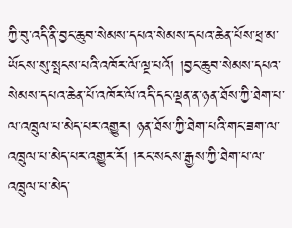ཀྱི་བུ་འདི་ནི་བྱང་ཆུབ་སེམས་དཔའ་སེམས་དཔའ་ཆེན་པོས་ཕྲ་མ་ཡོངས་སུ་སྤངས་པའི་འཁོར་ལོ་ལྔ་པའོ། །བྱང་ཆུབ་སེམས་དཔའ་སེམས་དཔའ་ཆེན་པོ་འཁོར་ལོ་འདི་དང་ལྡན་ན་ཉན་ཐོས་ཀྱི་ཐེག་པ་ལ་འཁྲུལ་པ་མེད་པར་འགྱུར། ཉན་ཐོས་ཀྱི་ཐེག་པའི་གང་ཟག་ལ་འཁྲུལ་པ་མེད་པར་འགྱུར་རོ། །རང་སངས་རྒྱས་ཀྱི་ཐེག་པ་ལ་འཁྲུལ་པ་མེད་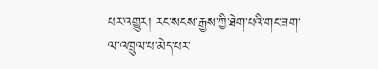པར་འགྱུར། རང་སངས་རྒྱས་ཀྱི་ཐེག་པའི་གང་ཟག་ལ་འཁྲུལ་པ་མེད་པར་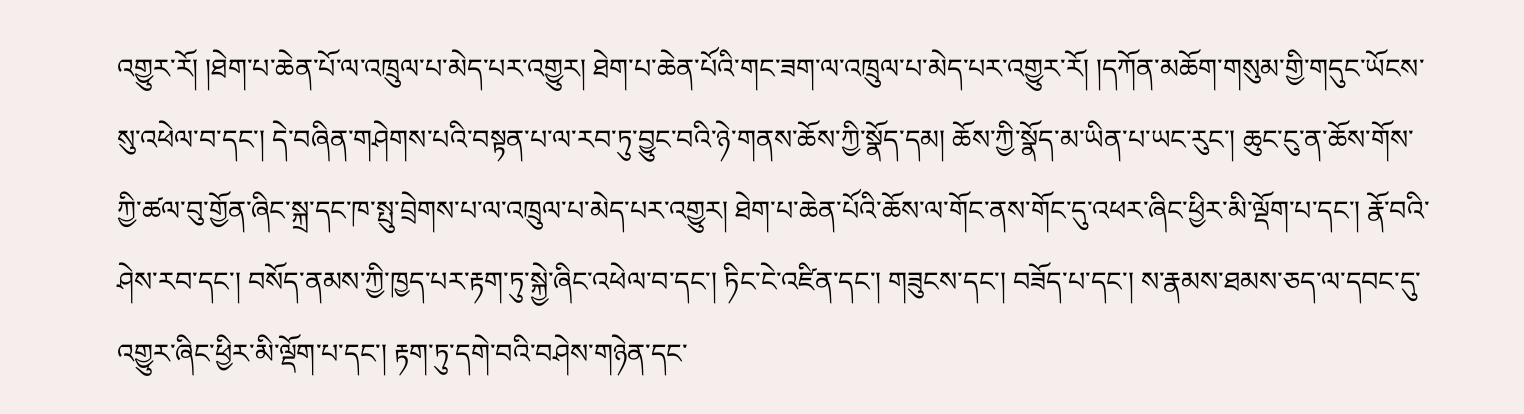འགྱུར་རོ། །ཐེག་པ་ཆེན་པོ་ལ་འཁྲུལ་པ་མེད་པར་འགྱུར། ཐེག་པ་ཆེན་པོའི་གང་ཟག་ལ་འཁྲུལ་པ་མེད་པར་འགྱུར་རོ། །དཀོན་མཆོག་གསུམ་གྱི་གདུང་ཡོངས་སུ་འཕེལ་བ་དང་། དེ་བཞིན་གཤེགས་པའི་བསྟན་པ་ལ་རབ་ཏུ་བྱུང་བའི་ཉེ་གནས་ཆོས་ཀྱི་སྣོད་དམ། ཆོས་ཀྱི་སྣོད་མ་ཡིན་པ་ཡང་རུང་། ཆུང་ངུ་ན་ཆོས་གོས་ཀྱི་ཚལ་བུ་གྱོན་ཞིང་སྐྲ་དང་ཁ་སྤུ་བྲེགས་པ་ལ་འཁྲུལ་པ་མེད་པར་འགྱུར། ཐེག་པ་ཆེན་པོའི་ཆོས་ལ་གོང་ནས་གོང་དུ་འཕར་ཞིང་ཕྱིར་མི་ལྡོག་པ་དང་། རྣོ་བའི་ཤེས་རབ་དང་། བསོད་ནམས་ཀྱི་ཁྱད་པར་རྟག་ཏུ་སྐྱེ་ཞིང་འཕེལ་བ་དང་། ཏིང་ངེ་འཛིན་དང་། གཟུངས་དང་། བཟོད་པ་དང་། ས་རྣམས་ཐམས་ཅད་ལ་དབང་དུ་འགྱུར་ཞིང་ཕྱིར་མི་ལྡོག་པ་དང་། རྟག་ཏུ་དགེ་བའི་བཤེས་གཉེན་དང་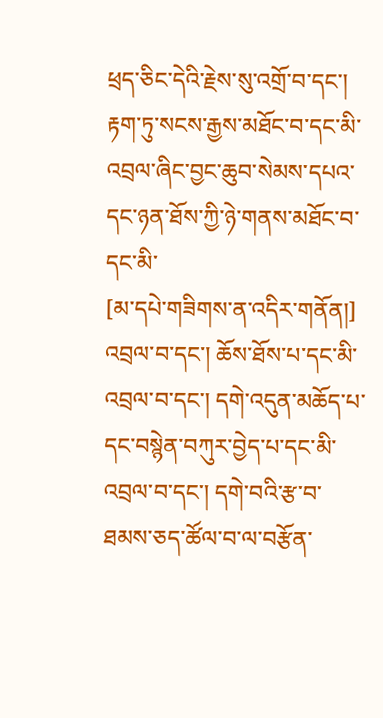ཕྲད་ཅིང་དེའི་རྗེས་སུ་འགྲོ་བ་དང་། རྟག་ཏུ་སངས་རྒྱས་མཐོང་བ་དང་མི་འབྲལ་ཞིང་བྱང་ཆུབ་སེམས་དཔའ་དང་ཉན་ཐོས་ཀྱི་ཉེ་གནས་མཐོང་བ་དང་མི་
[མ་དཔེ་གཟིགས་ན་འདིར་གནོན།]
འབྲལ་བ་དང་། ཆོས་ཐོས་པ་དང་མི་འབྲལ་བ་དང་། དགེ་འདུན་མཆོད་པ་དང་བསྙེན་བཀུར་བྱེད་པ་དང་མི་འབྲལ་བ་དང་། དགེ་བའི་རྩ་བ་ཐམས་ཅད་ཚོལ་བ་ལ་བརྩོན་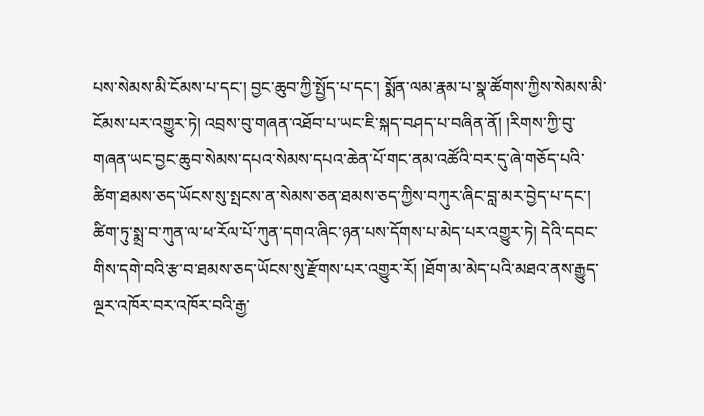པས་སེམས་མི་ངོམས་པ་དང་། བྱང་ཆུབ་ཀྱི་སྤྱོད་པ་དང་། སྨོན་ལམ་རྣམ་པ་སྣ་ཚོགས་ཀྱིས་སེམས་མི་ངོམས་པར་འགྱུར་ཏེ། འབྲས་བུ་གཞན་འཐོབ་པ་ཡང་ཇི་སྐད་བཤད་པ་བཞིན་ནོ། །རིགས་ཀྱི་བུ་གཞན་ཡང་བྱང་ཆུབ་སེམས་དཔའ་སེམས་དཔའ་ཆེན་པོ་གང་ནམ་འཚོའི་བར་དུ་ཞེ་གཅོད་པའི་ཚིག་ཐམས་ཅད་ཡོངས་སུ་སྤངས་ན་སེམས་ཅན་ཐམས་ཅད་ཀྱིས་བཀུར་ཞིང་བླ་མར་བྱེད་པ་དང་། ཚིག་ཏུ་སྨྲ་བ་ཀུན་ལ་ཕ་རོལ་པོ་ཀུན་དགའ་ཞིང་ཉན་པས་དོགས་པ་མེད་པར་འགྱུར་ཏེ། དེའི་དབང་གིས་དགེ་བའི་རྩ་བ་ཐམས་ཅད་ཡོངས་སུ་རྫོགས་པར་འགྱུར་རོ། །ཐོག་མ་མེད་པའི་མཐའ་ནས་རྒྱུད་ལྔར་འཁོར་བར་འཁོར་བའི་རྒྱ་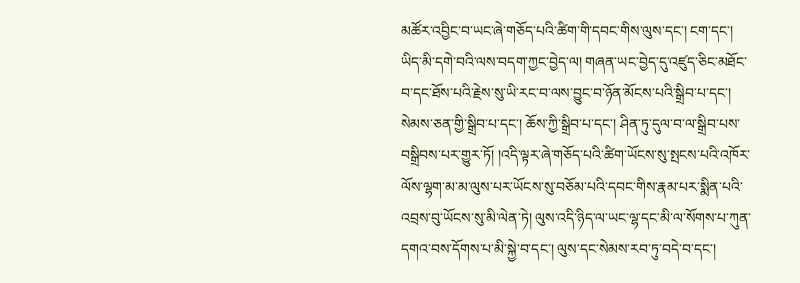མཚོར་འབྱིང་བ་ཡང་ཞེ་གཅོད་པའི་ཚིག་གི་དབང་གིས་ལུས་དང་། ངག་དང་། ཡིད་མི་དགེ་བའི་ལས་བདག་ཀྱང་བྱེད་ལ། གཞན་ཡང་བྱེད་དུ་འཛུད་ཅིང་མཐོང་བ་དང་ཐོས་པའི་རྗེས་སུ་ཡི་རང་བ་ལས་བྱུང་བ་ཉོན་མོངས་པའི་སྒྲིབ་པ་དང་། སེམས་ཅན་གྱི་སྒྲིབ་པ་དང་། ཆོས་ཀྱི་སྒྲིབ་པ་དང་། ཤིན་ཏུ་དུལ་བ་ལ་སྒྲིབ་པས་བསྒྲིབས་པར་གྱུར་ཏོ། །འདི་ལྟར་ཞེ་གཅོད་པའི་ཚིག་ཡོངས་སུ་སྤངས་པའི་འཁོར་ལོས་ལྷག་མ་མ་ལུས་པར་ཡོངས་སུ་བཅོམ་པའི་དབང་གིས་རྣམ་པར་སྨིན་པའི་འབྲས་བུ་ཡོངས་སུ་མི་ལེན་ཏེ། ལུས་འདི་ཉིད་ལ་ཡང་ལྷ་དང་མི་ལ་སོགས་པ་ཀུན་དགའ་བས་དོགས་པ་མི་སྐྱེ་བ་དང་། ལུས་དང་སེམས་རབ་ཏུ་བདེ་བ་དང་།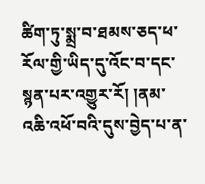ཚིག་ཏུ་སྨྲ་བ་ཐམས་ཅད་ཕ་རོལ་གྱི་ཡིད་དུ་འོང་བ་དང་སྙན་པར་འགྱུར་རོ། །ནམ་འཆི་འཕོ་བའི་དུས་བྱེད་པ་ན་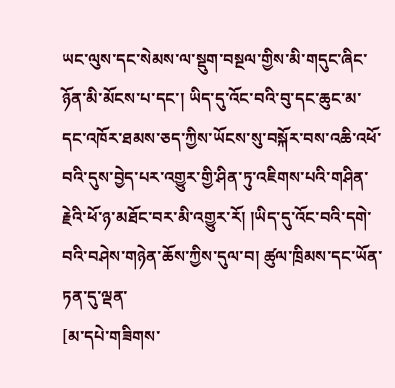ཡང་ལུས་དང་སེམས་ལ་སྡུག་བསྔལ་གྱིས་མི་གདུང་ཞིང་ཉོན་མི་མོངས་པ་དང་། ཡིད་དུ་འོང་བའི་བུ་དང་ཆུང་མ་དང་འཁོར་ཐམས་ཅད་ཀྱིས་ཡོངས་སུ་བསྐོར་བས་འཆི་འཕོ་བའི་དུས་བྱེད་པར་འགྱུར་གྱི་ཤིན་ཏུ་འཇིགས་པའི་གཤིན་རྗེའི་ཕོ་ཉ་མཐོང་བར་མི་འགྱུར་རོ། །ཡིད་དུ་འོང་བའི་དགེ་བའི་བཤེས་གཉེན་ཆོས་ཀྱིས་དུལ་བ། ཚུལ་ཁྲིམས་དང་ཡོན་ཏན་དུ་ལྡན་
[མ་དཔེ་གཟིགས་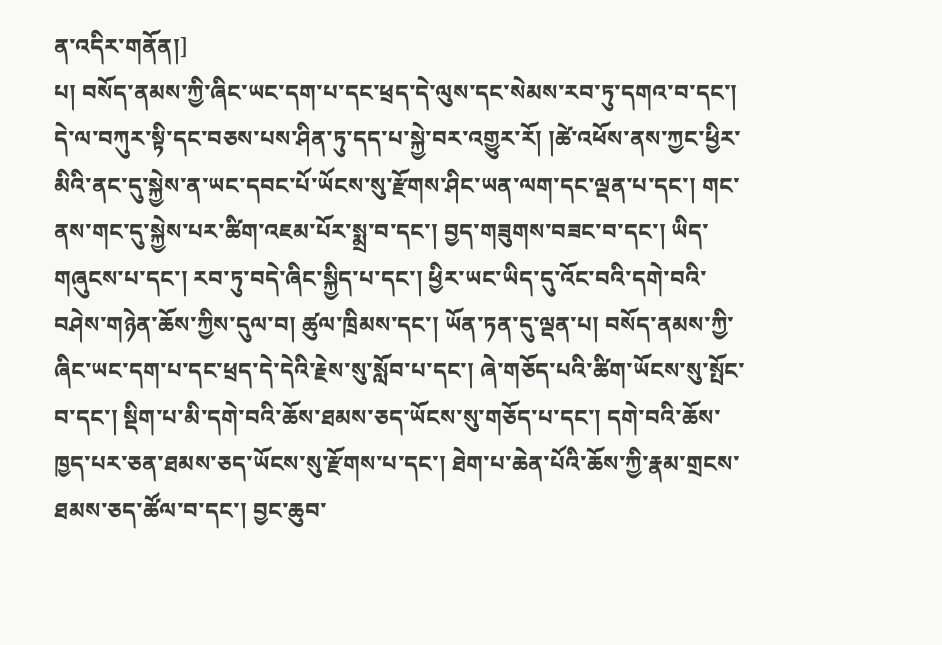ན་འདིར་གནོན།]
པ། བསོད་ནམས་ཀྱི་ཞིང་ཡང་དག་པ་དང་ཕྲད་དེ་ལུས་དང་སེམས་རབ་ཏུ་དགའ་བ་དང་། དེ་ལ་བཀུར་སྟི་དང་བཅས་པས་ཤིན་ཏུ་དད་པ་སྐྱེ་བར་འགྱུར་རོ། །ཚེ་འཕོས་ནས་ཀྱང་ཕྱིར་མིའི་ནང་དུ་སྐྱེས་ན་ཡང་དབང་པོ་ཡོངས་སུ་རྫོགས་ཤིང་ཡན་ལག་དང་ལྡན་པ་དང་། གང་ནས་གང་དུ་སྐྱེས་པར་ཚིག་འཇམ་པོར་སྨྲ་བ་དང་། བྱད་གཟུགས་བཟང་བ་དང་། ཡིད་གཞུངས་པ་དང་། རབ་ཏུ་བདེ་ཞིང་སྐྱིད་པ་དང་། ཕྱིར་ཡང་ཡིད་དུ་འོང་བའི་དགེ་བའི་བཤེས་གཉེན་ཆོས་ཀྱིས་དུལ་བ། ཚུལ་ཁྲིམས་དང་། ཡོན་ཏན་དུ་ལྡན་པ། བསོད་ནམས་ཀྱི་ཞིང་ཡང་དག་པ་དང་ཕྲད་དེ་དེའི་རྗེས་སུ་སློབ་པ་དང་། ཞེ་གཅོད་པའི་ཚིག་ཡོངས་སུ་སྤོང་བ་དང་། སྡིག་པ་མི་དགེ་བའི་ཆོས་ཐམས་ཅད་ཡོངས་སུ་གཅོད་པ་དང་། དགེ་བའི་ཆོས་ཁྱད་པར་ཅན་ཐམས་ཅད་ཡོངས་སུ་རྫོགས་པ་དང་། ཐེག་པ་ཆེན་པོའི་ཆོས་ཀྱི་རྣམ་གྲངས་ཐམས་ཅད་ཚོལ་བ་དང་། བྱང་ཆུབ་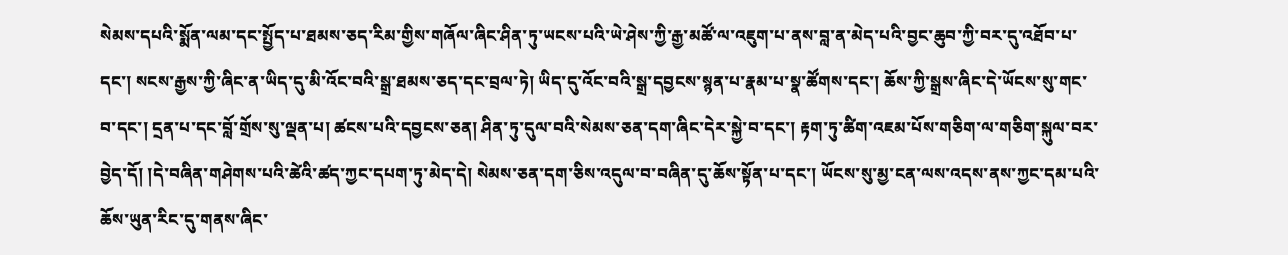སེམས་དཔའི་སྨོན་ལམ་དང་སྤྱོད་པ་ཐམས་ཅད་རིམ་གྱིས་གཞོལ་ཞིང་ཤིན་ཏུ་ཡངས་པའི་ཡེ་ཤེས་ཀྱི་རྒྱ་མཚོ་ལ་འཇུག་པ་ནས་བླ་ན་མེད་པའི་བྱང་ཆུབ་ཀྱི་བར་དུ་འཐོབ་པ་དང་། སངས་རྒྱས་ཀྱི་ཞིང་ན་ཡིད་དུ་མི་འོང་བའི་སྒྲ་ཐམས་ཅད་དང་བྲལ་ཏེ། ཡིད་དུ་འོང་བའི་སྒྲ་དབྱངས་སྙན་པ་རྣམ་པ་སྣ་ཚོགས་དང་། ཆོས་ཀྱི་སྒྲས་ཞིང་དེ་ཡོངས་སུ་གང་བ་དང་། དྲན་པ་དང་བློ་གྲོས་སུ་ལྡན་པ། ཚངས་པའི་དབྱངས་ཅན། ཤིན་ཏུ་དུལ་བའི་སེམས་ཅན་དག་ཞིང་དེར་སྐྱེ་བ་དང་། རྟག་ཏུ་ཚིག་འཇམ་པོས་གཅིག་ལ་གཅིག་སྐུལ་བར་བྱེད་དོ། །དེ་བཞིན་གཤེགས་པའི་ཚེའི་ཚད་ཀྱང་དཔག་ཏུ་མེད་དེ། སེམས་ཅན་དག་ཅིས་འདུལ་བ་བཞིན་དུ་ཆོས་སྟོན་པ་དང་། ཡོངས་སུ་མྱ་ངན་ལས་འདས་ནས་ཀྱང་དམ་པའི་ཆོས་ཡུན་རིང་དུ་གནས་ཞིང་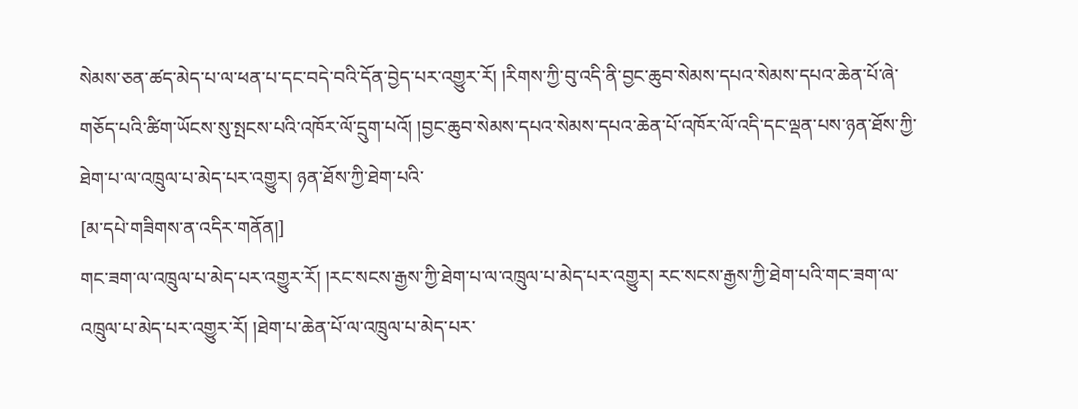སེམས་ཅན་ཚད་མེད་པ་ལ་ཕན་པ་དང་བདེ་བའི་དོན་བྱེད་པར་འགྱུར་རོ། །རིགས་ཀྱི་བུ་འདི་ནི་བྱང་ཆུབ་སེམས་དཔའ་སེམས་དཔའ་ཆེན་པོ་ཞེ་གཅོད་པའི་ཚིག་ཡོངས་སུ་སྤངས་པའི་འཁོར་ལོ་དྲུག་པའོ། །བྱང་ཆུབ་སེམས་དཔའ་སེམས་དཔའ་ཆེན་པོ་འཁོར་ལོ་འདི་དང་ལྡན་པས་ཉན་ཐོས་ཀྱི་ཐེག་པ་ལ་འཁྲུལ་པ་མེད་པར་འགྱུར། ཉན་ཐོས་ཀྱི་ཐེག་པའི་
[མ་དཔེ་གཟིགས་ན་འདིར་གནོན།]
གང་ཟག་ལ་འཁྲུལ་པ་མེད་པར་འགྱུར་རོ། །རང་སངས་རྒྱས་ཀྱི་ཐེག་པ་ལ་འཁྲུལ་པ་མེད་པར་འགྱུར། རང་སངས་རྒྱས་ཀྱི་ཐེག་པའི་གང་ཟག་ལ་འཁྲུལ་པ་མེད་པར་འགྱུར་རོ། །ཐེག་པ་ཆེན་པོ་ལ་འཁྲུལ་པ་མེད་པར་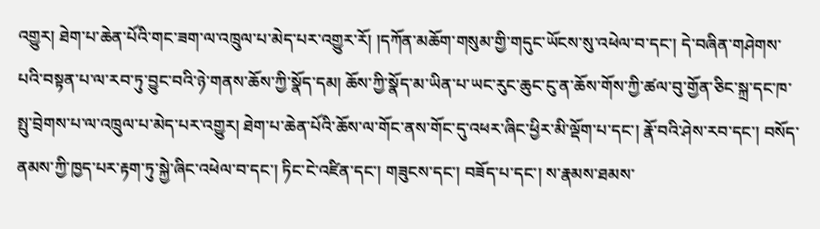འགྱུར། ཐེག་པ་ཆེན་པོའི་གང་ཟག་ལ་འཁྲུལ་པ་མེད་པར་འགྱུར་རོ། །དཀོན་མཆོག་གསུམ་གྱི་གདུང་ཡོངས་སུ་འཕེལ་བ་དང་། དེ་བཞིན་གཤེགས་པའི་བསྟན་པ་ལ་རབ་ཏུ་བྱུང་བའི་ཉེ་གནས་ཆོས་ཀྱི་སྣོད་དམ། ཆོས་ཀྱི་སྣོད་མ་ཡིན་པ་ཡང་རུང་ཆུང་ངུ་ན་ཆོས་གོས་ཀྱི་ཚལ་བུ་གྱོན་ཅིང་སྐྲ་དང་ཁ་སྤུ་བྲེགས་པ་ལ་འཁྲུལ་པ་མེད་པར་འགྱུར། ཐེག་པ་ཆེན་པོའི་ཆོས་ལ་གོང་ནས་གོང་དུ་འཕར་ཞིང་ཕྱིར་མི་ལྡོག་པ་དང་། རྣོ་བའི་ཤེས་རབ་དང་། བསོད་ནམས་ཀྱི་ཁྱད་པར་རྟག་ཏུ་སྐྱེ་ཞིང་འཕེལ་བ་དང་། ཏིང་ངེ་འཛིན་དང་། གཟུངས་དང་། བཟོད་པ་དང་། ས་རྣམས་ཐམས་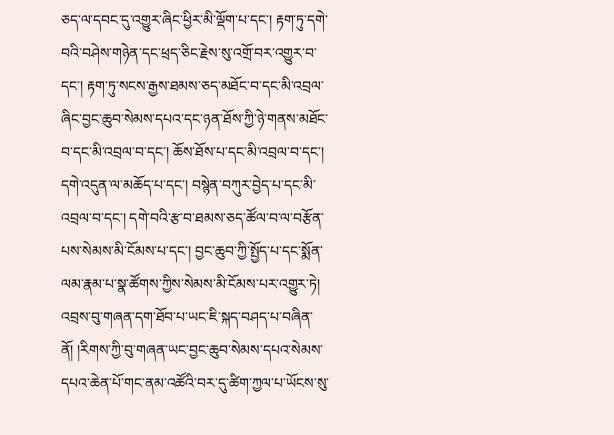ཅད་ལ་དབང་དུ་འགྱུར་ཞིང་ཕྱིར་མི་ལྡོག་པ་དང་། རྟག་ཏུ་དགེ་བའི་བཤེས་གཉེན་དང་ཕྲད་ཅིང་རྗེས་སུ་འགྲོ་བར་འགྱུར་བ་དང་། རྟག་ཏུ་སངས་རྒྱས་ཐམས་ཅད་མཐོང་བ་དང་མི་འབྲལ་ཞིང་བྱང་ཆུབ་སེམས་དཔའ་དང་ཉན་ཐོས་ཀྱི་ཉེ་གནས་མཐོང་བ་དང་མི་འབྲལ་བ་དང་། ཆོས་ཐོས་པ་དང་མི་འབྲལ་བ་དང་། དགེ་འདུན་ལ་མཆོད་པ་དང་། བསྙེན་བཀུར་བྱེད་པ་དང་མི་འབྲལ་བ་དང་། དགེ་བའི་རྩ་བ་ཐམས་ཅད་ཚོལ་བ་ལ་བརྩོན་པས་སེམས་མི་ངོམས་པ་དང་། བྱང་ཆུབ་ཀྱི་སྤྱོད་པ་དང་སྨོན་ལམ་རྣམ་པ་སྣ་ཚོགས་ཀྱིས་སེམས་མི་ངོམས་པར་འགྱུར་ཏེ། འབྲས་བུ་གཞན་དག་ཐོབ་པ་ཡང་ཇི་སྐད་བཤད་པ་བཞིན་ནོ། །རིགས་ཀྱི་བུ་གཞན་ཡང་བྱང་ཆུབ་སེམས་དཔའ་སེམས་དཔའ་ཆེན་པོ་གང་ནམ་འཚོའི་བར་དུ་ཚིག་ཀྱལ་པ་ཡོངས་སུ་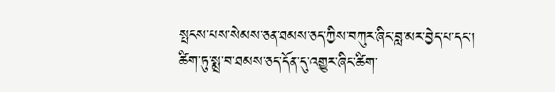སྤངས་པས་སེམས་ཅན་ཐམས་ཅད་ཀྱིས་བཀུར་ཞིང་བླ་མར་བྱེད་པ་དང་། ཚིག་ཏུ་སྨྲ་བ་ཐམས་ཅད་དོན་དུ་འགྱུར་ཞིང་ཚིག་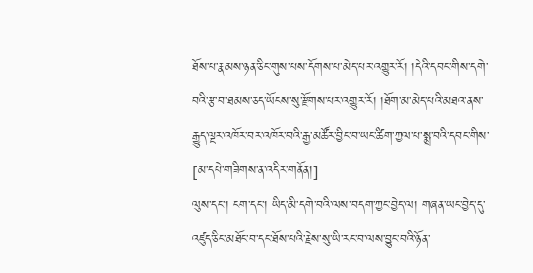ཐོས་པ་རྣམས་ཉན་ཅིང་གུས་པས་དོགས་པ་མེད་པར་འགྱུར་རོ། །དེའི་དབང་གིས་དགེ་བའི་རྩ་བ་ཐམས་ཅད་ཡོངས་སུ་རྫོགས་པར་འགྱུར་རོ། །ཐོག་མ་མེད་པའི་མཐའ་ནས་རྒྱུད་ལྔར་འཁོར་བར་འཁོར་བའི་རྒྱ་མཚོར་བྱིང་བ་ཡང་ཚིག་ཀྱལ་པ་སྨྲ་བའི་དབང་གིས་
[མ་དཔེ་གཟིགས་ན་འདིར་གནོན།]
ལུས་དང་། ངག་དང་། ཡིད་མི་དགེ་བའི་ལས་བདག་ཀྱང་བྱེད་ལ། གཞན་ཡང་བྱེད་དུ་འཛུད་ཅིང་མཐོང་བ་དང་ཐོས་པའི་རྗེས་སུ་ཡི་རང་བ་ལས་བྱུང་བའི་ཉོན་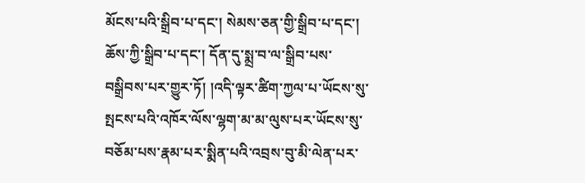མོངས་པའི་སྒྲིབ་པ་དང་། སེམས་ཅན་གྱི་སྒྲིབ་པ་དང་། ཆོས་ཀྱི་སྒྲིབ་པ་དང་། དོན་དུ་སྨྲ་བ་ལ་སྒྲིབ་པས་བསྒྲིབས་པར་གྱུར་ཏོ། །འདི་ལྟར་ཚིག་ཀྱལ་པ་ཡོངས་སུ་སྤངས་པའི་འཁོར་ལོས་ལྷག་མ་མ་ལུས་པར་ཡོངས་སུ་བཅོམ་པས་རྣམ་པར་སྨིན་པའི་འབྲས་བུ་མི་ལེན་པར་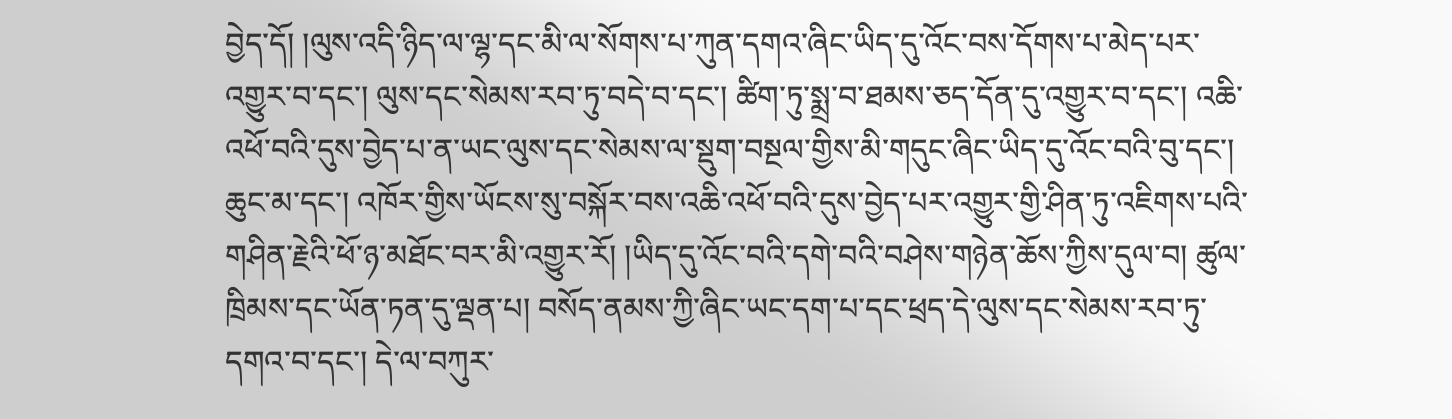བྱེད་དོ། །ལུས་འདི་ཉིད་ལ་ལྷ་དང་མི་ལ་སོགས་པ་ཀུན་དགའ་ཞིང་ཡིད་དུ་འོང་བས་དོགས་པ་མེད་པར་འགྱུར་བ་དང་། ལུས་དང་སེམས་རབ་ཏུ་བདེ་བ་དང་། ཚིག་ཏུ་སྨྲ་བ་ཐམས་ཅད་དོན་དུ་འགྱུར་བ་དང་། འཆི་འཕོ་བའི་དུས་བྱེད་པ་ན་ཡང་ལུས་དང་སེམས་ལ་སྡུག་བསྔལ་གྱིས་མི་གདུང་ཞིང་ཡིད་དུ་འོང་བའི་བུ་དང་། ཆུང་མ་དང་། འཁོར་གྱིས་ཡོངས་སུ་བསྐོར་བས་འཆི་འཕོ་བའི་དུས་བྱེད་པར་འགྱུར་གྱི་ཤིན་ཏུ་འཇིགས་པའི་གཤིན་རྗེའི་ཕོ་ཉ་མཐོང་བར་མི་འགྱུར་རོ། །ཡིད་དུ་འོང་བའི་དགེ་བའི་བཤེས་གཉེན་ཆོས་ཀྱིས་དུལ་བ། ཚུལ་ཁྲིམས་དང་ཡོན་ཏན་དུ་ལྡན་པ། བསོད་ནམས་ཀྱི་ཞིང་ཡང་དག་པ་དང་ཕྲད་དེ་ལུས་དང་སེམས་རབ་ཏུ་དགའ་བ་དང་། དེ་ལ་བཀུར་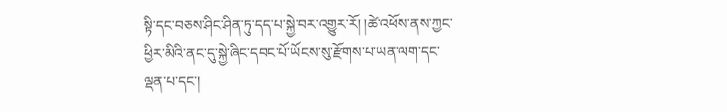སྟི་དང་བཅས་ཤིང་ཤིན་ཏུ་དད་པ་སྐྱེ་བར་འགྱུར་རོ། །ཚེ་འཕོས་ནས་ཀྱང་ཕྱིར་མིའི་ནང་དུ་སྐྱེ་ཞིང་དབང་པོ་ཡོངས་སུ་རྫོགས་པ་ཡན་ལག་དང་ལྡན་པ་དང་།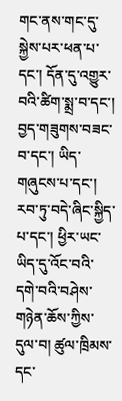གང་ནས་གང་དུ་སྐྱེས་པར་ཕན་པ་དང་། དོན་དུ་འགྱུར་བའི་ཚིག་སྨྲ་བ་དང་། བྱད་གཟུགས་བཟང་བ་དང་། ཡིད་གཞུངས་པ་དང་། རབ་ཏུ་བདེ་ཞིང་སྐྱིད་པ་དང་། ཕྱིར་ཡང་ཡིད་དུ་འོང་བའི་དགེ་བའི་བཤེས་གཉེན་ཆོས་ཀྱིས་དུལ་བ། ཚུལ་ཁྲིམས་དང་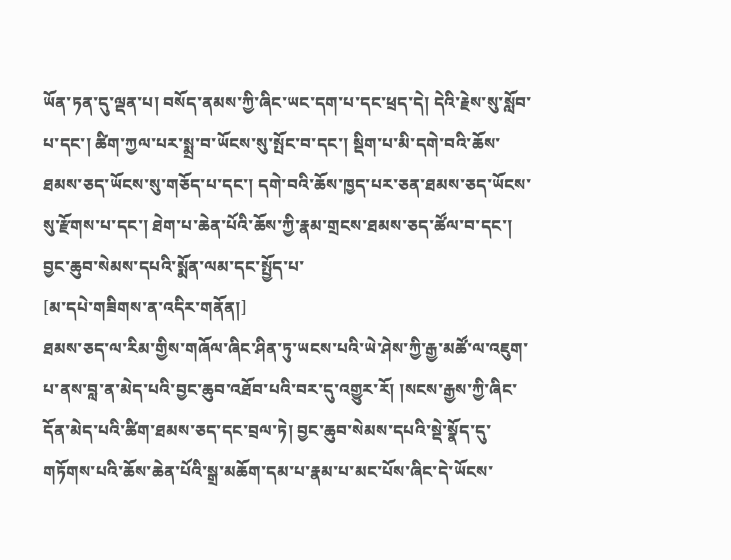ཡོན་ཏན་དུ་ལྡན་པ། བསོད་ནམས་ཀྱི་ཞིང་ཡང་དག་པ་དང་ཕྲད་དེ། དེའི་རྗེས་སུ་སློབ་པ་དང་། ཚིག་ཀྱལ་པར་སྨྲ་བ་ཡོངས་སུ་སྤོང་བ་དང་། སྡིག་པ་མི་དགེ་བའི་ཆོས་ཐམས་ཅད་ཡོངས་སུ་གཅོད་པ་དང་། དགེ་བའི་ཆོས་ཁྱད་པར་ཅན་ཐམས་ཅད་ཡོངས་སུ་རྫོགས་པ་དང་། ཐེག་པ་ཆེན་པོའི་ཆོས་ཀྱི་རྣམ་གྲངས་ཐམས་ཅད་ཚོལ་བ་དང་། བྱང་ཆུབ་སེམས་དཔའི་སྨོན་ལམ་དང་སྤྱོད་པ་
[མ་དཔེ་གཟིགས་ན་འདིར་གནོན།]
ཐམས་ཅད་ལ་རིམ་གྱིས་གཞོལ་ཞིང་ཤིན་ཏུ་ཡངས་པའི་ཡེ་ཤེས་ཀྱི་རྒྱ་མཚོ་ལ་འཇུག་པ་ནས་བླ་ན་མེད་པའི་བྱང་ཆུབ་འཐོབ་པའི་བར་དུ་འགྱུར་རོ། །སངས་རྒྱས་ཀྱི་ཞིང་དོན་མེད་པའི་ཚིག་ཐམས་ཅད་དང་བྲལ་ཏེ། བྱང་ཆུབ་སེམས་དཔའི་སྡེ་སྣོད་དུ་གཏོགས་པའི་ཆོས་ཆེན་པོའི་སྒྲ་མཆོག་དམ་པ་རྣམ་པ་མང་པོས་ཞིང་དེ་ཡོངས་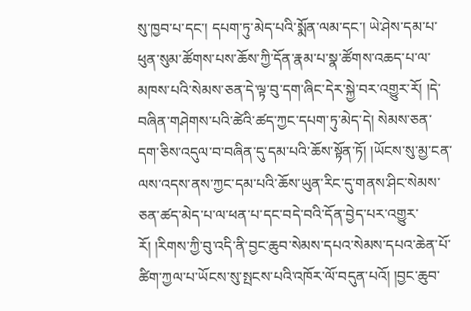སུ་ཁྱབ་པ་དང་། དཔག་ཏུ་མེད་པའི་སྨོན་ལམ་དང་། ཡེ་ཤེས་དམ་པ་ཕུན་སུམ་ཚོགས་པས་ཆོས་ཀྱི་དོན་རྣམ་པ་སྣ་ཚོགས་འཆད་པ་ལ་མཁས་པའི་སེམས་ཅན་དེ་ལྟ་བུ་དག་ཞིང་དེར་སྐྱེ་བར་འགྱུར་རོ། །དེ་བཞིན་གཤེགས་པའི་ཚེའི་ཚད་ཀྱང་དཔག་ཏུ་མེད་དེ། སེམས་ཅན་དག་ཅིས་འདུལ་བ་བཞིན་དུ་དམ་པའི་ཆོས་སྟོན་ཏོ། །ཡོངས་སུ་མྱ་ངན་ལས་འདས་ནས་ཀྱང་དམ་པའི་ཆོས་ཡུན་རིང་དུ་གནས་ཤིང་སེམས་ཅན་ཚད་མེད་པ་ལ་ཕན་པ་དང་བདེ་བའི་དོན་བྱེད་པར་འགྱུར་རོ། །རིགས་ཀྱི་བུ་འདི་ནི་བྱང་ཆུབ་སེམས་དཔའ་སེམས་དཔའ་ཆེན་པོ་ཚིག་ཀྱལ་པ་ཡོངས་སུ་སྤངས་པའི་འཁོར་ལོ་བདུན་པའོ། །བྱང་ཆུབ་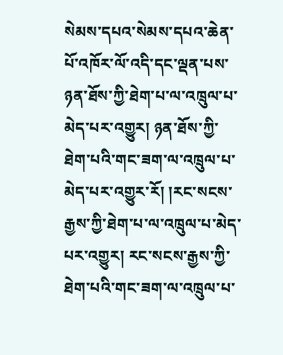སེམས་དཔའ་སེམས་དཔའ་ཆེན་པོ་འཁོར་ལོ་འདི་དང་ལྡན་པས་ཉན་ཐོས་ཀྱི་ཐེག་པ་ལ་འཁྲུལ་པ་མེད་པར་འགྱུར། ཉན་ཐོས་ཀྱི་ཐེག་པའི་གང་ཟག་ལ་འཁྲུལ་པ་མེད་པར་འགྱུར་རོ། །རང་སངས་རྒྱས་ཀྱི་ཐེག་པ་ལ་འཁྲུལ་པ་མེད་པར་འགྱུར། རང་སངས་རྒྱས་ཀྱི་ཐེག་པའི་གང་ཟག་ལ་འཁྲུལ་པ་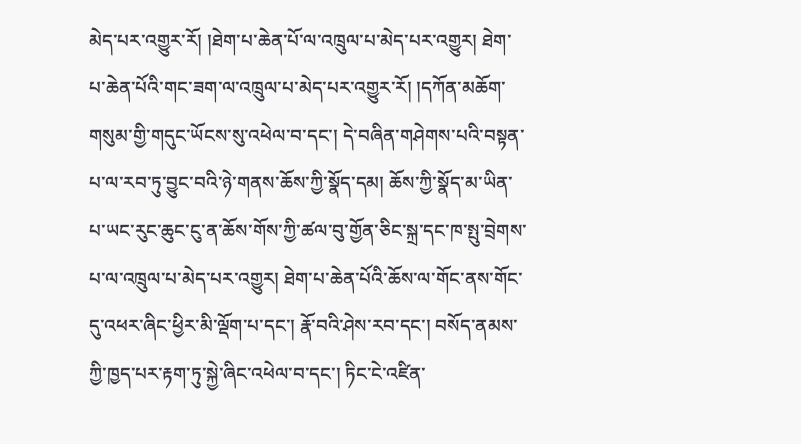མེད་པར་འགྱུར་རོ། །ཐེག་པ་ཆེན་པོ་ལ་འཁྲུལ་པ་མེད་པར་འགྱུར། ཐེག་པ་ཆེན་པོའི་གང་ཟག་ལ་འཁྲུལ་པ་མེད་པར་འགྱུར་རོ། །དཀོན་མཆོག་གསུམ་གྱི་གདུང་ཡོངས་སུ་འཕེལ་བ་དང་། དེ་བཞིན་གཤེགས་པའི་བསྟན་པ་ལ་རབ་ཏུ་བྱུང་བའི་ཉེ་གནས་ཆོས་ཀྱི་སྣོད་དམ། ཆོས་ཀྱི་སྣོད་མ་ཡིན་པ་ཡང་རུང་ཆུང་ངུ་ན་ཆོས་གོས་ཀྱི་ཚལ་བུ་གྱོན་ཅིང་སྐྲ་དང་ཁ་སྤུ་བྲེགས་པ་ལ་འཁྲུལ་པ་མེད་པར་འགྱུར། ཐེག་པ་ཆེན་པོའི་ཆོས་ལ་གོང་ནས་གོང་དུ་འཕར་ཞིང་ཕྱིར་མི་ལྡོག་པ་དང་། རྣོ་བའི་ཤེས་རབ་དང་། བསོད་ནམས་ཀྱི་ཁྱད་པར་རྟག་ཏུ་སྐྱེ་ཞིང་འཕེལ་བ་དང་། ཏིང་ངེ་འཛིན་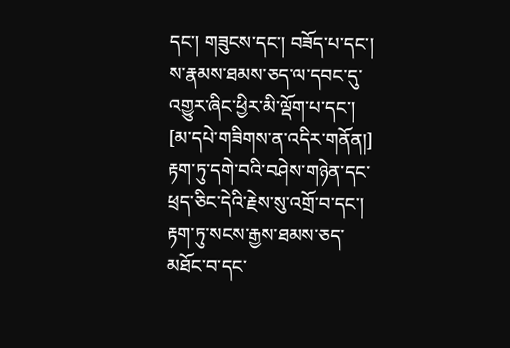དང་། གཟུངས་དང་། བཟོད་པ་དང་། ས་རྣམས་ཐམས་ཅད་ལ་དབང་དུ་འགྱུར་ཞིང་ཕྱིར་མི་ལྡོག་པ་དང་།
[མ་དཔེ་གཟིགས་ན་འདིར་གནོན།]
རྟག་ཏུ་དགེ་བའི་བཤེས་གཉེན་དང་ཕྲད་ཅིང་དེའི་རྗེས་སུ་འགྲོ་བ་དང་། རྟག་ཏུ་སངས་རྒྱས་ཐམས་ཅད་མཐོང་བ་དང་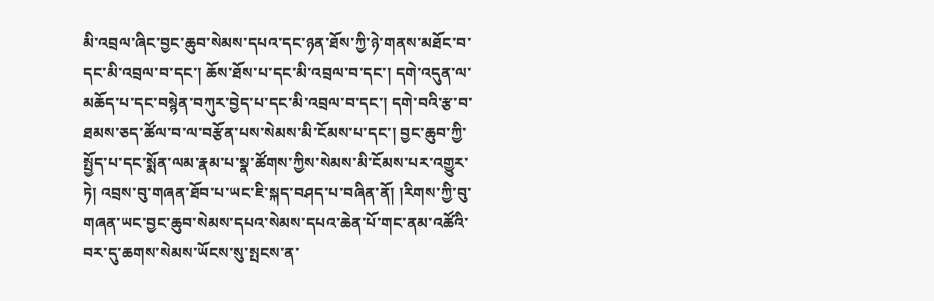མི་འབྲལ་ཞིང་བྱང་ཆུབ་སེམས་དཔའ་དང་ཉན་ཐོས་ཀྱི་ཉེ་གནས་མཐོང་བ་དང་མི་འབྲལ་བ་དང་། ཆོས་ཐོས་པ་དང་མི་འབྲལ་བ་དང་། དགེ་འདུན་ལ་མཆོད་པ་དང་བསྙེན་བཀུར་བྱེད་པ་དང་མི་འབྲལ་བ་དང་། དགེ་བའི་རྩ་བ་ཐམས་ཅད་ཚོལ་བ་ལ་བརྩོན་པས་སེམས་མི་ངོམས་པ་དང་། བྱང་ཆུབ་ཀྱི་སྤྱོད་པ་དང་སྨོན་ལམ་རྣམ་པ་སྣ་ཚོགས་ཀྱིས་སེམས་མི་ངོམས་པར་འགྱུར་ཏེ། འབྲས་བུ་གཞན་ཐོབ་པ་ཡང་ཇི་སྐད་བཤད་པ་བཞིན་ནོ། །རིགས་ཀྱི་བུ་གཞན་ཡང་བྱང་ཆུབ་སེམས་དཔའ་སེམས་དཔའ་ཆེན་པོ་གང་ནམ་འཚོའི་བར་དུ་ཆགས་སེམས་ཡོངས་སུ་སྤངས་ན་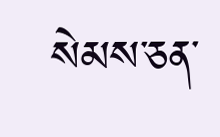སེམས་ཅན་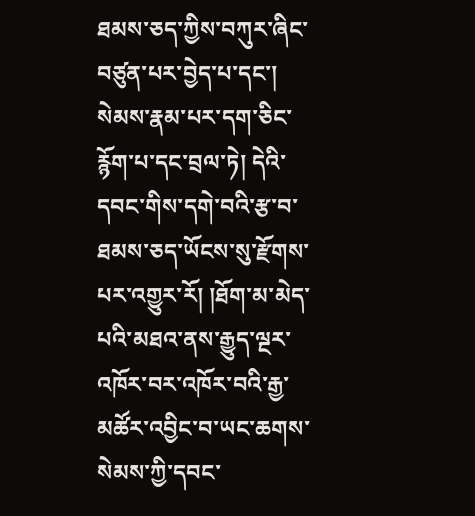ཐམས་ཅད་ཀྱིས་བཀུར་ཞིང་བཙུན་པར་བྱེད་པ་དང་། སེམས་རྣམ་པར་དག་ཅིང་རྙོག་པ་དང་བྲལ་ཏེ། དེའི་དབང་གིས་དགེ་བའི་རྩ་བ་ཐམས་ཅད་ཡོངས་སུ་རྫོགས་པར་འགྱུར་རོ། །ཐོག་མ་མེད་པའི་མཐའ་ནས་རྒྱུད་ལྔར་འཁོར་བར་འཁོར་བའི་རྒྱ་མཚོར་འབྱིང་བ་ཡང་ཆགས་སེམས་ཀྱི་དབང་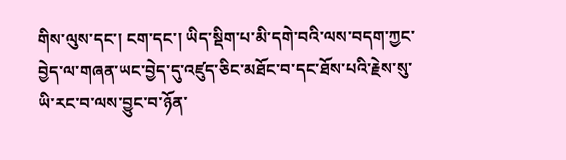གིས་ལུས་དང་། ངག་དང་། ཡིད་སྡིག་པ་མི་དགེ་བའི་ལས་བདག་ཀྱང་བྱེད་ལ་གཞན་ཡང་བྱེད་དུ་འཛུད་ཅིང་མཐོང་བ་དང་ཐོས་པའི་རྗེས་སུ་ཡི་རང་བ་ལས་བྱུང་བ་ཉོན་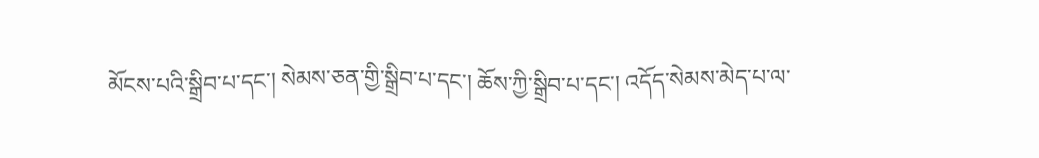མོངས་པའི་སྒྲིབ་པ་དང་། སེམས་ཅན་གྱི་སྒྲིབ་པ་དང་། ཆོས་ཀྱི་སྒྲིབ་པ་དང་། འདོད་སེམས་མེད་པ་ལ་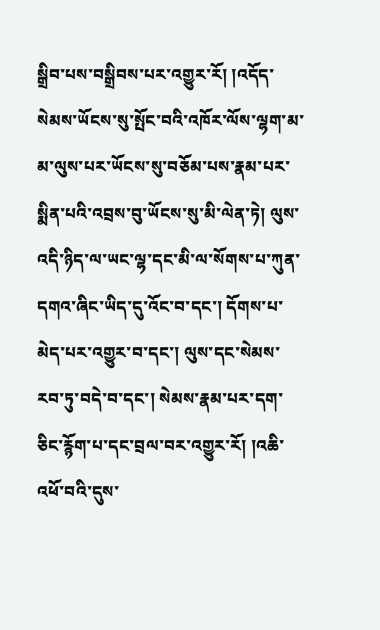སྒྲིབ་པས་བསྒྲིབས་པར་འགྱུར་རོ། །འདོད་སེམས་ཡོངས་སུ་སྤོང་བའི་འཁོར་ལོས་ལྷག་མ་མ་ལུས་པར་ཡོངས་སུ་བཅོམ་པས་རྣམ་པར་སྨིན་པའི་འབྲས་བུ་ཡོངས་སུ་མི་ལེན་ཏེ། ལུས་འདི་ཉིད་ལ་ཡང་ལྷ་དང་མི་ལ་སོགས་པ་ཀུན་དགའ་ཞིང་ཡིད་དུ་འོང་བ་དང་། དོགས་པ་མེད་པར་འགྱུར་བ་དང་། ལུས་དང་སེམས་རབ་ཏུ་བདེ་བ་དང་། སེམས་རྣམ་པར་དག་ཅིང་རྙོག་པ་དང་བྲལ་བར་འགྱུར་རོ། །འཆི་འཕོ་བའི་དུས་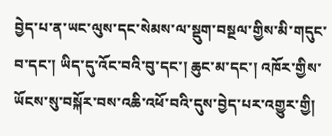བྱེད་པ་ན་ཡང་ལུས་དང་སེམས་ལ་སྡུག་བསྔལ་གྱིས་མི་གདུང་བ་དང་། ཡིད་དུ་འོང་བའི་བུ་དང་། ཆུང་མ་དང་། འཁོར་གྱིས་ཡོངས་སུ་བསྐོར་བས་འཆི་འཕོ་བའི་དུས་བྱེད་པར་འགྱུར་གྱི།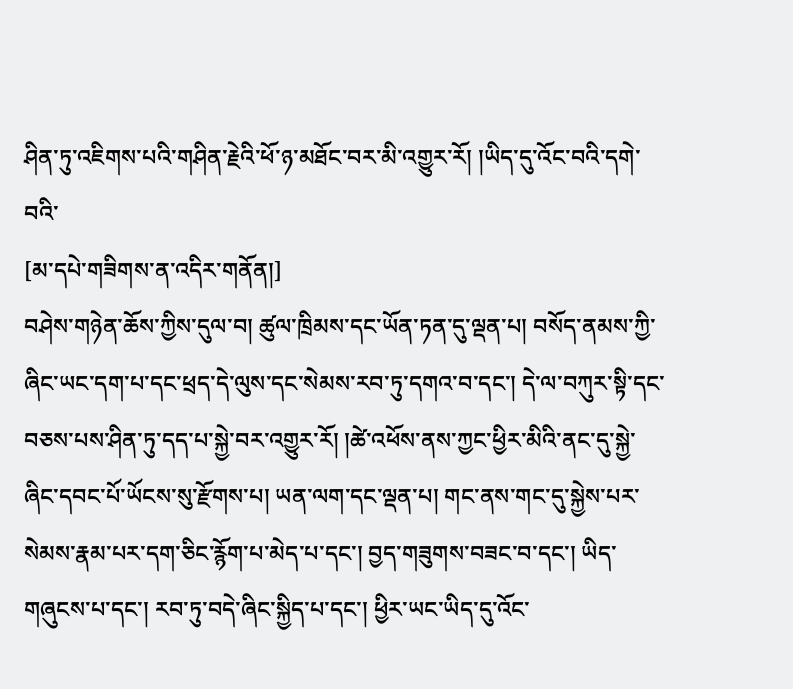ཤིན་ཏུ་འཇིགས་པའི་གཤིན་རྗེའི་ཕོ་ཉ་མཐོང་བར་མི་འགྱུར་རོ། །ཡིད་དུ་འོང་བའི་དགེ་བའི་
[མ་དཔེ་གཟིགས་ན་འདིར་གནོན།]
བཤེས་གཉེན་ཆོས་ཀྱིས་དུལ་བ། ཚུལ་ཁྲིམས་དང་ཡོན་ཏན་དུ་ལྡན་པ། བསོད་ནམས་ཀྱི་ཞིང་ཡང་དག་པ་དང་ཕྲད་དེ་ལུས་དང་སེམས་རབ་ཏུ་དགའ་བ་དང་། དེ་ལ་བཀུར་སྟི་དང་བཅས་པས་ཤིན་ཏུ་དད་པ་སྐྱེ་བར་འགྱུར་རོ། །ཚེ་འཕོས་ནས་ཀྱང་ཕྱིར་མིའི་ནང་དུ་སྐྱེ་ཞིང་དབང་པོ་ཡོངས་སུ་རྫོགས་པ། ཡན་ལག་དང་ལྡན་པ། གང་ནས་གང་དུ་སྐྱེས་པར་སེམས་རྣམ་པར་དག་ཅིང་རྙོག་པ་མེད་པ་དང་། བྱད་གཟུགས་བཟང་བ་དང་། ཡིད་གཞུངས་པ་དང་། རབ་ཏུ་བདེ་ཞིང་སྐྱིད་པ་དང་། ཕྱིར་ཡང་ཡིད་དུ་འོང་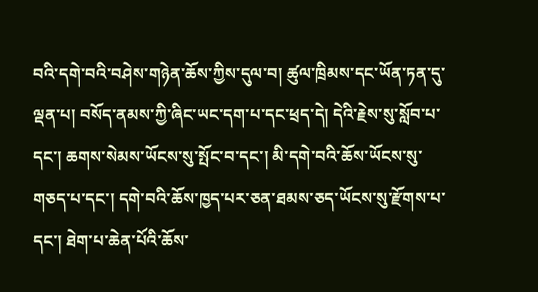བའི་དགེ་བའི་བཤེས་གཉེན་ཆོས་ཀྱིས་དུལ་བ། ཚུལ་ཁྲིམས་དང་ཡོན་ཏན་དུ་ལྡན་པ། བསོད་ནམས་ཀྱི་ཞིང་ཡང་དག་པ་དང་ཕྲད་དེ། དེའི་རྗེས་སུ་སློབ་པ་དང་། ཆགས་སེམས་ཡོངས་སུ་སྤོང་བ་དང་། མི་དགེ་བའི་ཆོས་ཡོངས་སུ་གཅད་པ་དང་། དགེ་བའི་ཆོས་ཁྱད་པར་ཅན་ཐམས་ཅད་ཡོངས་སུ་རྫོགས་པ་དང་། ཐེག་པ་ཆེན་པོའི་ཆོས་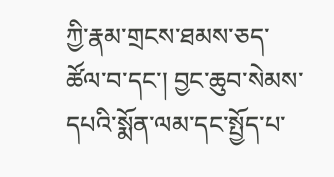ཀྱི་རྣམ་གྲངས་ཐམས་ཅད་ཚོལ་བ་དང་། བྱང་ཆུབ་སེམས་དཔའི་སྨོན་ལམ་དང་སྤྱོད་པ་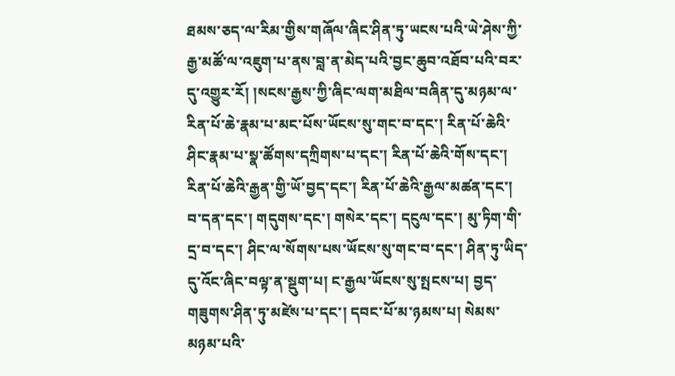ཐམས་ཅད་ལ་རིམ་གྱིས་གཞོལ་ཞིང་ཤིན་ཏུ་ཡངས་པའི་ཡེ་ཤེས་ཀྱི་རྒྱ་མཚོ་ལ་འཇུག་པ་ནས་བླ་ན་མེད་པའི་བྱང་ཆུབ་འཐོབ་པའི་བར་དུ་འགྱུར་རོ། །སངས་རྒྱས་ཀྱི་ཞིང་ལག་མཐིལ་བཞིན་དུ་མཉམ་ལ་རིན་པོ་ཆེ་རྣམ་པ་མང་པོས་ཡོངས་སུ་གང་བ་དང་། རིན་པོ་ཆེའི་ཤིང་རྣམ་པ་སྣ་ཚོགས་དཀྲིགས་པ་དང་། རིན་པོ་ཆེའི་གོས་དང་། རིན་པོ་ཆེའི་རྒྱན་གྱི་ཡོ་བྱད་དང་། རིན་པོ་ཆེའི་རྒྱལ་མཚན་དང་། བ་དན་དང་། གདུགས་དང་། གསེར་དང་། དངུལ་དང་། མུ་ཏིག་གི་དྲ་བ་དང་། ཤིང་ལ་སོགས་པས་ཡོངས་སུ་གང་བ་དང་། ཤིན་ཏུ་ཡིད་དུ་འོང་ཞིང་བལྟ་ན་སྡུག་པ། ང་རྒྱལ་ཡོངས་སུ་སྤངས་པ། བྱད་གཟུགས་ཤིན་ཏུ་མཛེས་པ་དང་། དབང་པོ་མ་ཉམས་པ། སེམས་མཉམ་པའི་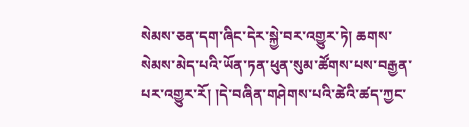སེམས་ཅན་དག་ཞིང་དེར་སྐྱེ་བར་འགྱུར་ཏེ། ཆགས་སེམས་མེད་པའི་ཡོན་ཏན་ཕུན་སུམ་ཚོགས་པས་བརྒྱན་པར་འགྱུར་རོ། །དེ་བཞིན་གཤེགས་པའི་ཚེའི་ཚད་ཀྱང་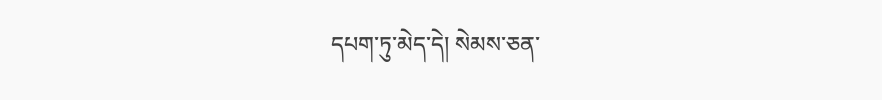དཔག་ཏུ་མེད་དེ། སེམས་ཅན་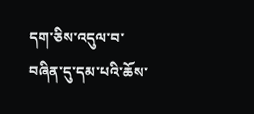དག་ཅིས་འདུལ་བ་བཞིན་དུ་དམ་པའི་ཆོས་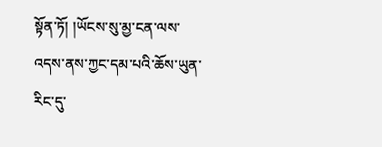སྟོན་ཏོ། །ཡོངས་སུ་མྱ་ངན་ལས་འདས་ནས་ཀྱང་དམ་པའི་ཆོས་ཡུན་རིང་དུ་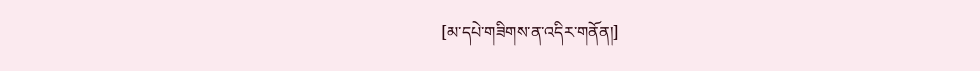[མ་དཔེ་གཟིགས་ན་འདིར་གནོན།]